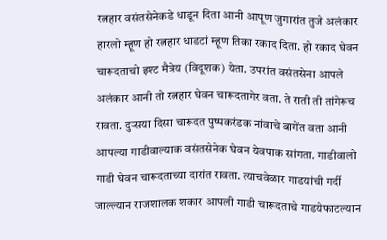रत्नहार वसंतसेनेकडे धाडून दिता आनी आपूण जुगारांत तुजे अलंकार हारलो म्हूण हो रत्नहार धाडटां म्हूण तिका रकाद दिता. हो रकाद घेवन चारूदताचो इश्ट मैत्रेय (विदूशक) येता. उपरांत वसंतसेना आपले अलंकार आनी तो रत्नहार घेवन चारूदतागेर वता. ते राती ती तांगेरूच रावता. दुऱ्सया दिसा चारूदत पुष्पकरंडक नांवाचे बागेंत वता आनी आपल्या गाडीवाल्याक वसंतसेनेक घेवन येवपाक सांगता. गाडीवालो गाडी घेवन चारूदताच्या दारांत रावता. त्याचवेळार गाडयांची गर्दी जाल्ल्यान राजशालक शकार आपली गाडी चारूदताचे गाडयेफाटल्यान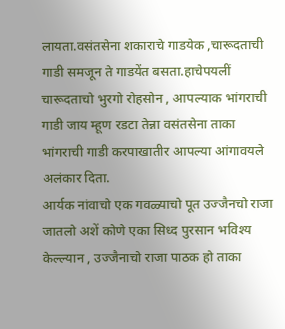लायता.वसंतसेना शकाराचे गाडयेक ,चारूदताची गाडी समजून ते गाडयेंत बसता.हाचेपयलीं चारूदताचो भुरगो रोहसोन , आपल्याक भांगराची गाडी जाय म्हूण रडटा तेन्ना वसंतसेना ताका भांगराची गाडी करपाखातीर आपल्या आंगावयले अलंकार दिता.
आर्यक नांवाचो एक गवळ्याचो पूत उज्जैनचो राजा जातलो अशें कोणे एका सिध्द पुरसान भविश्य केल्ल्यान , उज्जैनाचो राजा पाठक हो ताका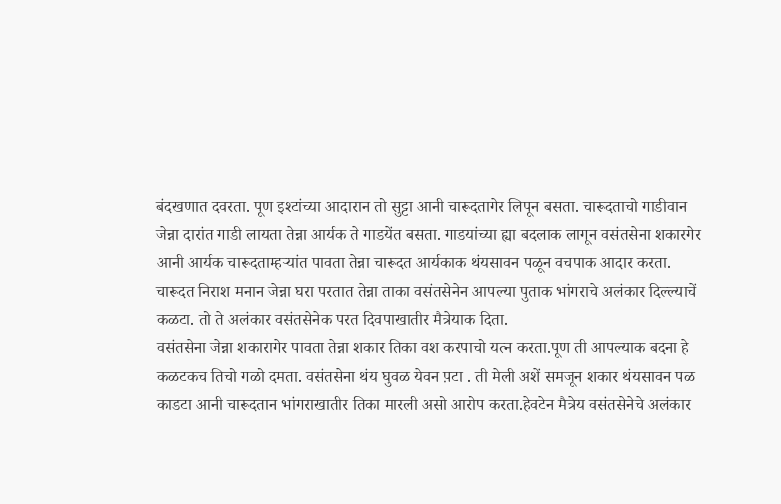बंदखणात दवरता. पूण इश्टांच्या आदारान तो सुट्टा आनी चारूदतागेर लिपून बसता. चारूदताचो गाडीवान जेन्ना दारांत गाडी लायता तेन्ना आर्यक ते गाडयेंत बसता. गाडयांच्या ह्या बदलाक लागून वसंतसेना शकारगेर आनी आर्यक चारूदताम्हऱ्यांत पावता तेन्ना चारूदत आर्यकाक थंयसावन पळून वचपाक आदार करता.
चारूदत निराश मनान जेन्ना घरा परतात तेन्ना ताका वसंतसेनेन आपल्या पुताक भांगराचे अलंकार दिल्ल्याचें कळटा. तो ते अलंकार वसंतसेनेक परत दिवपाखातीर मैत्रेयाक दिता.
वसंतसेना जेन्ना शकारागेर पावता तेन्ना शकार तिका वश करपाचो यत्न करता.पूण ती आपल्याक बदना हे कळटकच तिचो गळो दमता. वसंतसेना थंय घुवळ येवन प़टा . ती मेली अशें समजून शकार थंयसावन पळ काडटा आनी चारूदतान भांगराखातीर तिका मारली असो आरोप करता.हेवटेन मैत्रेय वसंतसेनेचे अलंकार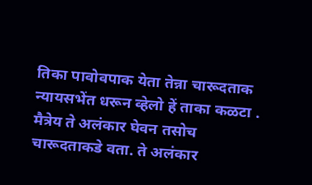तिका पावोवपाक येता तेन्ना चारूदताक न्यायसभेंत धरून व्हेलो हें ताका कळटा . मैत्रेय ते अलंकार घेवन तसोच चारूदताकडे वता. ते अलंकार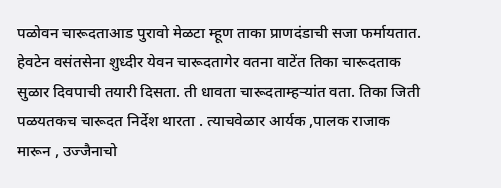पळोवन चारूदताआड पुरावो मेळटा म्हूण ताका प्राणदंडाची सजा फर्मायतात.
हेवटेन वसंतसेना शुध्दीर येवन चारूदतागेर वतना वाटेंत तिका चारूदताक सुळार दिवपाची तयारी दिसता. ती धावता चारूदताम्हऱ्यांत वता. तिका जिती पळयतकच चारूदत निर्देश थारता . त्याचवेळार आर्यक ,पालक राजाक मारून , उज्जैनाचो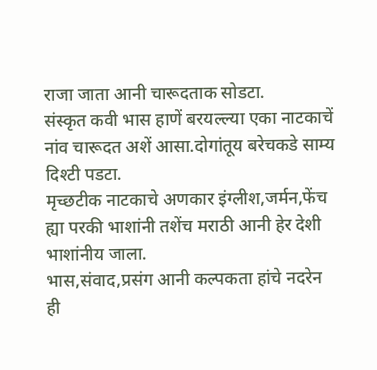राजा जाता आनी चारूदताक सोडटा.
संस्कृत कवी भास हाणें बरयल्ल्या एका नाटकाचें नांव चारूदत अशें आसा.दोगांतूय बरेचकडे साम्य दिश्टी पडटा.
मृच्छटीक नाटकाचे अणकार इंग्लीश,जर्मन,फेंच ह्या परकी भाशांनी तशेंच मराठी आनी हेर देशी भाशांनीय जाला.
भास,संवाद,प्रसंग आनी कल्पकता हांचे नदरेन ही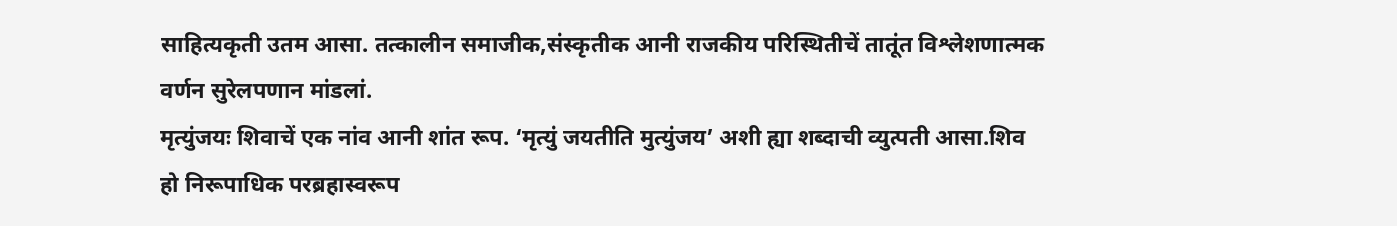साहित्यकृती उतम आसा. तत्कालीन समाजीक,संस्कृतीक आनी राजकीय परिस्थितीचें तातूंत विश्लेशणात्मक वर्णन सुरेलपणान मांडलां.
मृत्युंजयः शिवाचें एक नांव आनी शांत रूप. ‘मृत्युं जयतीति मुत्युंजय’ अशी ह्या शब्दाची व्युत्पती आसा.शिव हो निरूपाधिक परब्रहास्वरूप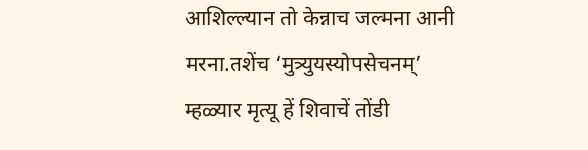आशिल्ल्यान तो केन्नाच जल्मना आनी मरना.तशेंच ‘मुत्र्युयस्योपसेचनम्’ म्हळ्यार मृत्यू हें शिवाचें तोंडी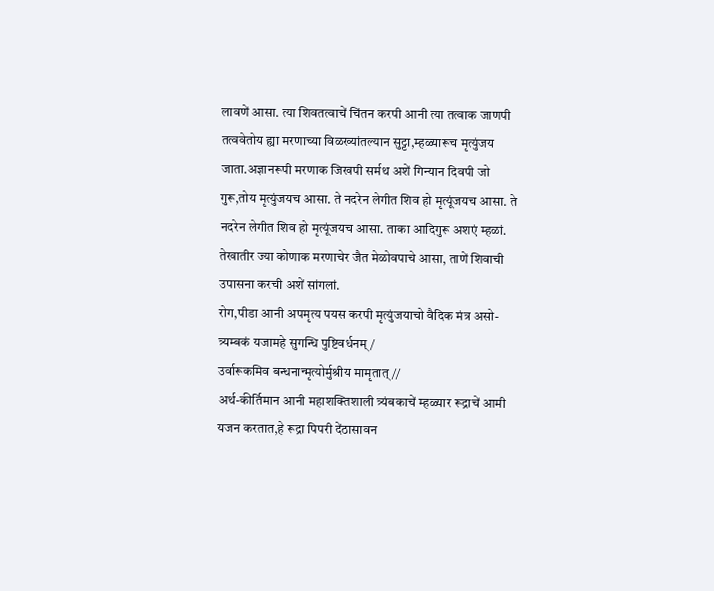लावणें आसा. त्या शिवतत्वाचें चिंतन करपी आनी त्या तत्वाक जाणपी तत्ववेतोय ह्या मरणाच्या विळख्यांतल्यान सुट्टा,म्हळ्यारूच मृत्युंजय जाता.अज्ञानरूपी मरणाक जिखपी सर्मथ अशें गिन्यान दिवपी जो गुरू,तोय मृत्युंजयच आसा. ते नदरेन लेगीत शिव हो मृत्यूंजयच आसा. ते नदरेन लेगीत शिव हो मृत्यूंजयच आसा. ताका आदिगुरू अशएं म्हळां. तेखातीर ज्या कोणाक मरणाचेर जैत मेळोवपाचे आसा, ताणें शिवाची उपासना करची अशें सांगलां.
रोग,पीडा आनी अपमृत्य पयस करपी मृत्युंजयाचो वैदिक मंत्र असो-
त्र्यम्बकं यजामहे सुगन्धि पुष्टिवर्धनम् /
उर्वारूकमिव बन्धनान्मृत्योर्मुश्रीय मामृतात् //
अर्थ-कीर्तिमान आनी महाशक्तिशाली त्र्यंबकाचें म्हळ्यार रूद्राचें आमी यजन करतात,हे रूद्रा पिपरी देंठासावन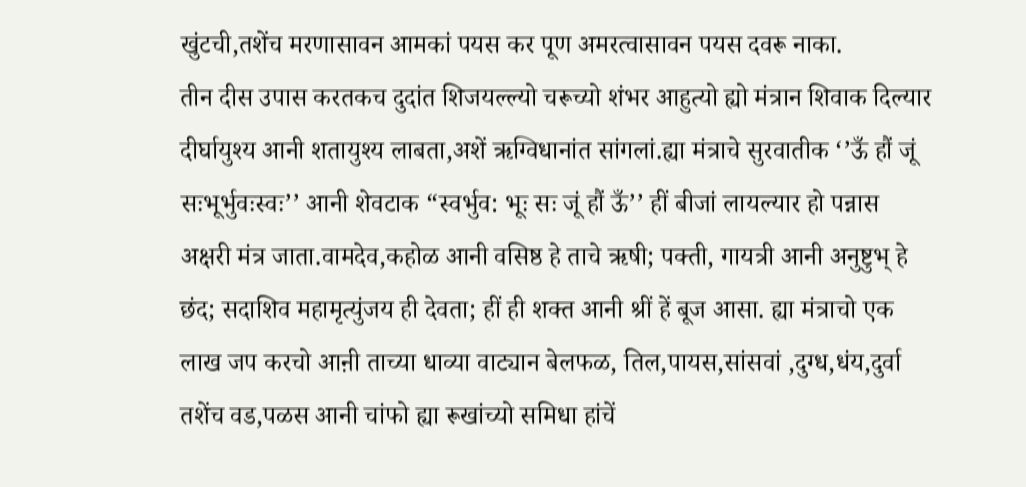खुंटची,तशेंच मरणासावन आमकां पयस कर पूण अमरत्वासावन पयस दवरू नाका.
तीन दीस उपास करतकच दुदांत शिजयल्ल्यो चरूच्यो शंभर आहुत्यो ह्यो मंत्रान शिवाक दिल्यार दीर्घायुश्य आनी शतायुश्य लाबता,अशें ऋग्विधानांत सांगलां.ह्या मंत्राचे सुरवातीक ‘’ऊँ हौं जूं सःभूर्भुवःस्वः’’ आनी शेवटाक “स्वर्भुव: भूः सः जूं हौं ऊँ’’ हीं बीजां लायल्यार हो पन्नास अक्षरी मंत्र जाता.वामदेव,कहोळ आनी वसिष्ठ हे ताचे ऋषी; पक्ती, गायत्री आनी अनुष्टुभ् हे छंद; सदाशिव महामृत्युंजय ही देवता; हीं ही शक्त आनी श्रीं हें बूज आसा. ह्या मंत्राचो एक लाख जप करचो आऩी ताच्या धाव्या वाट्यान बेलफळ, तिल,पायस,सांसवां ,दुग्ध,धंय,दुर्वा तशेंच वड,पळस आनी चांफो ह्या रूखांच्यो समिधा हांचें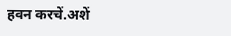हवन करचें.अशें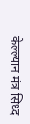केल्ल्यान मंत्र सिध्द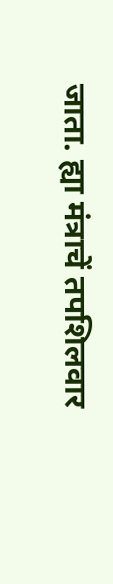जाता. ह्या मंत्राचें तपशिलवार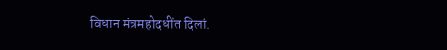विधान मंत्रमहोदधींत दिलां.